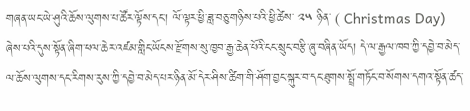གཞན་ཡང་ཡེ་ཤུའི་ཆོས་ལུགས་པ་ཚོར་ལྟོས་དང་། ལོ་ལྟར་ཕྱི་ཟླ་བཅུ་གཉིས་པའི་ཕྱི་ཚེས་ ༢༥ ཉིན་ ( Christmas Day) ཞེས་པའི་དུས་སྟོན་ཞིག་ཕལ་ཆེར་འཛམ་གླིང་ཡོངས་རྫོགས་སུ་ཁྱབ་རྒྱ་ཆེན་པོའི་ངང་སྲུང་བརྩི་ཞུ་བཞིན་ཡོད། དེ་ལ་རྒྱལ་ཁབ་ཀྱི་དབྱེ་བ་མེད་ལ་ཆོས་ལུགས་དང་རིགས་རུས་ཀྱི་དབྱེ་བ་མེད་པར་ཉིན་མོ་དེར་ཤིས་ཚིག་གི་ཤོག་བྱང་སྐུར་བ་དང་ཐུགས་སྤྲོ་གཏོང་བ་སོགས་དགའ་སྟོན་ཚད་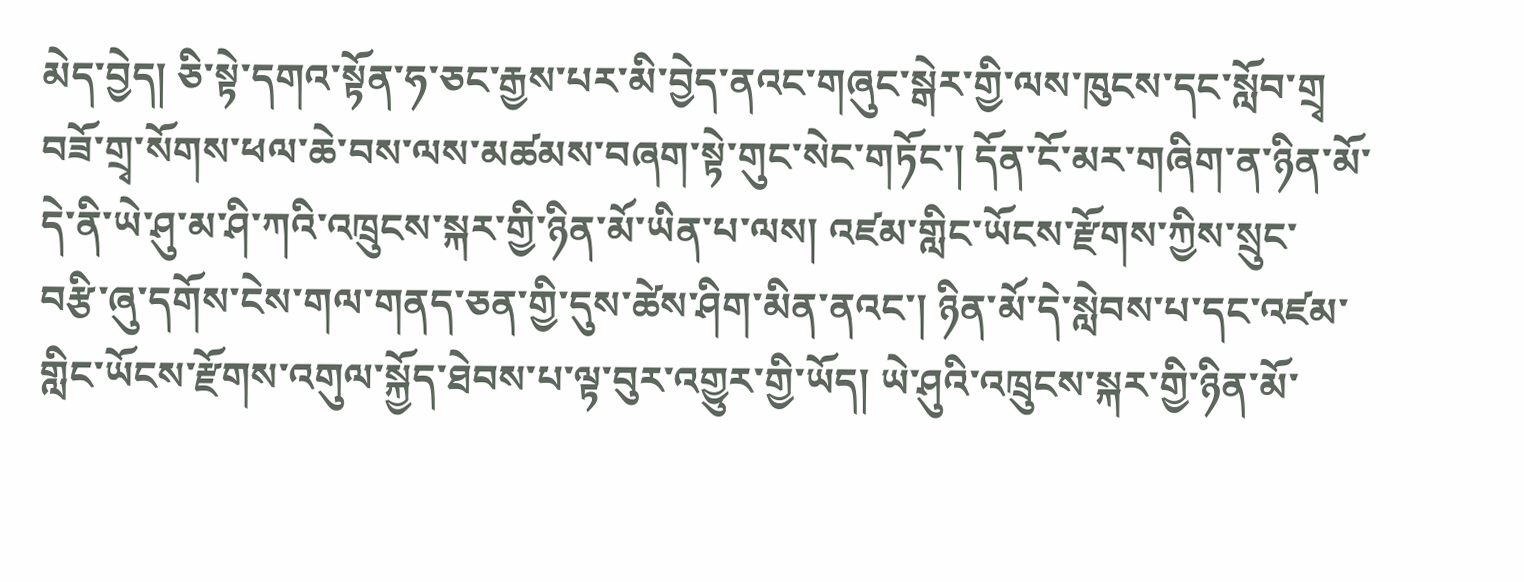མེད་བྱེད། ཅི་སྟེ་དགའ་སྟོན་ཧ་ཅང་རྒྱས་པར་མི་བྱེད་ནའང་གཞུང་སྒེར་གྱི་ལས་ཁུངས་དང་སློབ་གྲྭ བཟོ་གྲྭ་སོགས་ཕལ་ཆེ་བས་ལས་མཚམས་བཞག་སྟེ་གུང་སེང་གཏོང་། དོན་ངོ་མར་གཞིག་ན་ཉིན་མོ་དེ་ནི་ཡེ་ཤུ་མ་ཤི་ཀའི་འཁྲུངས་སྐར་གྱི་ཉིན་མོ་ཡིན་པ་ལས། འཛམ་གླིང་ཡོངས་རྫོགས་ཀྱིས་སྲུང་བརྩི་ཞུ་དགོས་ངེས་གལ་གནད་ཅན་གྱི་དུས་ཚེས་ཤིག་མིན་ནའང་། ཉིན་མོ་དེ་སླེབས་པ་དང་འཛམ་གླིང་ཡོངས་རྫོགས་འགུལ་སྐྱོད་ཐེབས་པ་ལྟ་བུར་འགྱུར་གྱི་ཡོད། ཡེ་ཤུའི་འཁྲུངས་སྐར་གྱི་ཉིན་མོ་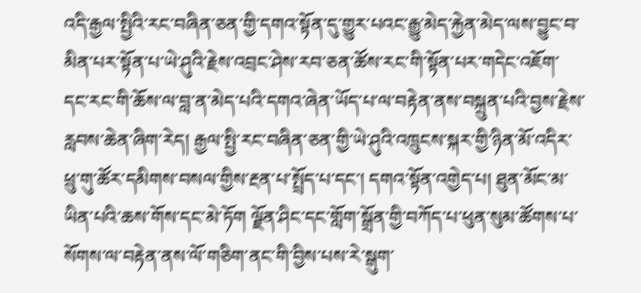འདི་རྒྱལ་སྤྱིའི་རང་བཞིན་ཅན་གྱི་དགའ་སྟོན་དུ་གྱུར་པའང་རྒྱུ་མེད་རྐྱེན་མེད་ལས་བྱུང་བ་མིན་པར་སྟོན་པ་ཡེ་ཤུའི་རྗེས་འབྲང་ཤེས་རབ་ཅན་ཚོས་རང་གི་སྟོན་པར་གདེང་འཇོག་དང་རང་གི་ཆོས་ལ་བླ་ན་མེད་པའི་དགའ་ཞེན་ཡོད་པ་ལ་བརྟེན་ནས་བསྐྲུན་པའི་བྱས་རྗེས་རླབས་ཆེན་ཞིག་རེད། རྒྱལ་སྤྱི་རང་བཞིན་ཅན་གྱི་ཡེ་ཤུའི་འཁྲུངས་སྐར་གྱི་ཉིན་མོ་འདིར་ཕྲུ་གུ་ཚོར་དམིགས་བསལ་གྱིས་རྔན་པ་སྤྲོད་པ་དང་། དགའ་སྟོན་འགྱེད་པ། ཐུན་མོང་མ་ཡིན་པའི་ཆས་གོས་དང་མེ་ཏོག ལྗོན་ཤིང་དང་གློག་སྒྲོན་གྱི་བཀོད་པ་ཕུན་སུམ་ཚོགས་པ་སོགས་ལ་བརྟེན་ནས་ལོ་གཅིག་ནང་གི་བྱིས་པས་རེ་སྒུག་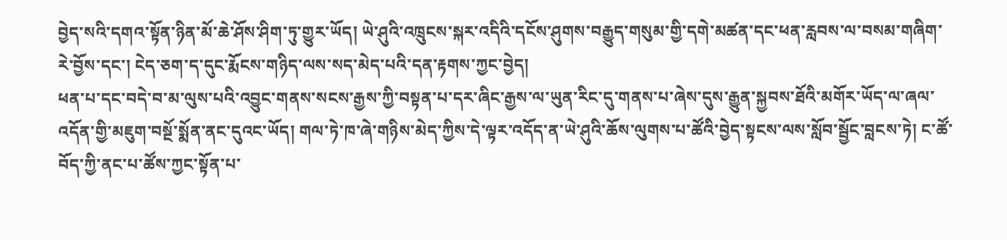བྱེད་སའི་དགའ་སྟོན་ཉིན་མོ་ཆེ་ཤོས་ཤིག་ཏུ་གྱུར་ཡོད། ཡེ་ཤུའི་འཁྲུངས་སྐར་འདིའི་དངོས་ཤུགས་བརྒྱུད་གསུམ་གྱི་དགེ་མཚན་དང་ཕན་རླབས་ལ་བསམ་གཞིག་རེ་བྱོས་དང་། ངེད་ཅག་ད་དུང་རྨོངས་གཉིད་ལས་སད་མེད་པའི་དན་རྟགས་ཀྱང་བྱེད།
ཕན་པ་དང་བདེ་བ་མ་ལུས་པའི་འབྱུང་གནས་སངས་རྒྱས་ཀྱི་བསྟན་པ་དར་ཞིང་རྒྱས་ལ་ཡུན་རིང་དུ་གནས་པ་ཞེས་དུས་རྒྱུན་སྐྱབས་ཐོའི་མགོར་ཡོད་ལ་ཞལ་འདོན་གྱི་མཇུག་བསྔོ་སྨོན་ནང་དུའང་ཡོད། གལ་ཏེ་ཁ་ཞེ་གཉིས་མེད་ཀྱིས་དེ་ལྟར་འདོད་ན་ཡེ་ཤུའི་ཆོས་ལུགས་པ་ཚོའི་བྱེད་སྟངས་ལས་སློབ་སྦྱོང་བླངས་ཏེ། ང་ཚོ་བོད་ཀྱི་ནང་པ་ཚོས་ཀྱང་སྟོན་པ་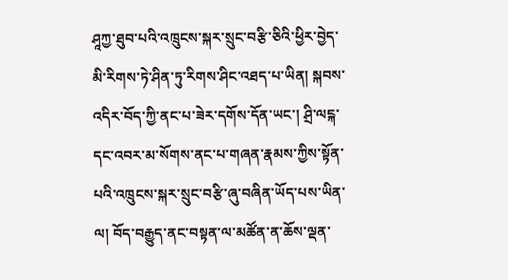ཤཱཀྱ་ཐུབ་པའི་འཁྲུངས་སྐར་སྲུང་བརྩི་ཅིའི་ཕྱིར་བྱེད་མི་རིགས་ཏེ་ཤིན་ཏུ་རིགས་ཤིང་འཐད་པ་ཡིན། སྐབས་འདིར་བོད་ཀྱི་ནང་པ་ཟེར་དགོས་དོན་ཡང་། ཤྲི་ལངྐ་དང་འབར་མ་སོགས་ནང་པ་གཞན་རྣམས་ཀྱིས་སྟོན་པའི་འཁྲུངས་སྐར་སྲུང་བརྩི་ཞུ་བཞིན་ཡོད་པས་ཡིན་ལ། བོད་བརྒྱུད་ནང་བསྟན་ལ་མཚོན་ན་ཆོས་ལྡན་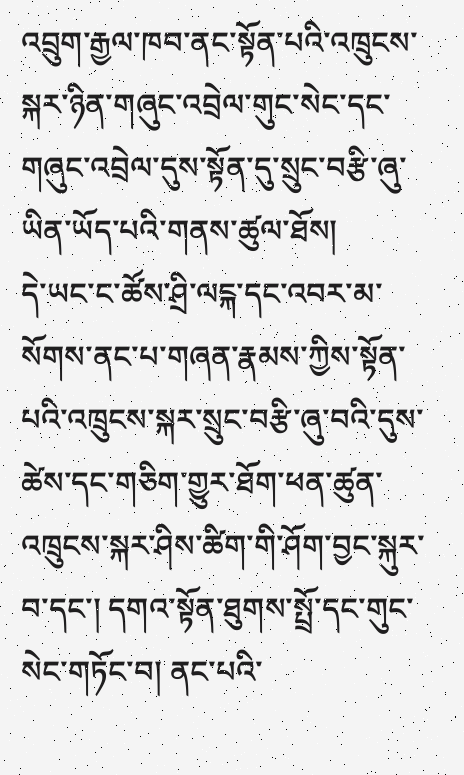འབྲུག་རྒྱལ་ཁབ་ནང་སྟོན་པའི་འཁྲུངས་སྐར་ཉིན་གཞུང་འབྲེལ་གུང་སེང་དང་གཞུང་འབྲེལ་དུས་སྟོན་དུ་སྲུང་བརྩི་ཞུ་ཡིན་ཡོད་པའི་གནས་ཚུལ་ཐོས།
དེ་ཡང་ང་ཚོས་ཤྲི་ལངྐ་དང་འབར་མ་སོགས་ནང་པ་གཞན་རྣམས་ཀྱིས་སྟོན་པའི་འཁྲུངས་སྐར་སྲུང་བརྩི་ཞུ་བའི་དུས་ཚེས་དང་གཅིག་གྱུར་ཐོག་ཕན་ཚུན་འཁྲུངས་སྐར་ཤིས་ཚིག་གི་ཤོག་བྱང་སྐུར་བ་དང་། དགའ་སྟོན་ཐུགས་སྤྲོ་དང་གུང་སེང་གཏོང་བ། ནང་པའི་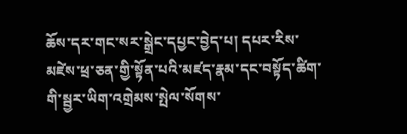ཆོས་དར་གང་སར་སྒྲེང་དཔྱང་བྱེད་པ། དཔར་རིས་མཛེས་ཕྲ་ཅན་གྱི་སྟོན་པའི་མཛད་རྣམ་དང་བསྟོད་ཚིག་གི་སྦྱར་ཡིག་འགྲེམས་སྤེལ་སོགས་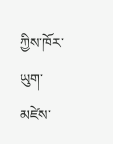ཀྱིས་ཁོར་ཡུག་མཛེས་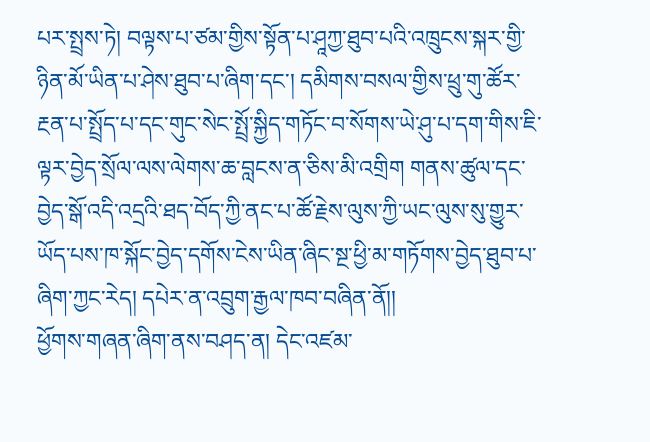པར་སྤྲས་ཏེ། བལྟས་པ་ཙམ་གྱིས་སྟོན་པ་ཤཱཀྱ་ཐུབ་པའི་འཁྲུངས་སྐར་གྱི་ཉིན་མོ་ཡིན་པ་ཤེས་ཐུབ་པ་ཞིག་དང་། དམིགས་བསལ་གྱིས་ཕྲུ་གུ་ཚོར་རྔན་པ་སྤྲོད་པ་དང་གུང་སེང་སྤྲོ་སྐྱིད་གཏོང་བ་སོགས་ཡེ་ཤུ་པ་དག་གིས་ཇི་ལྟར་བྱེད་སྲོལ་ལས་ལེགས་ཆ་བླངས་ན་ཅིས་མི་འགྲིག གནས་ཚུལ་དང་བྱེད་སྒོ་འདི་འདྲའི་ཐད་བོད་ཀྱི་ནང་པ་ཚོ་རྗེས་ལུས་ཀྱི་ཡང་ལུས་སུ་གྱུར་ཡོད་པས་ཁ་སྐོང་བྱེད་དགོས་ངེས་ཡིན་ཞིང་སྔ་ཕྱི་མ་གཏོགས་བྱེད་ཐུབ་པ་ཞིག་ཀྱང་རེད། དཔེར་ན་འབྲུག་རྒྱལ་ཁབ་བཞིན་ནོ།།
ཕྱོགས་གཞན་ཞིག་ནས་བཤད་ན། དེང་འཛམ་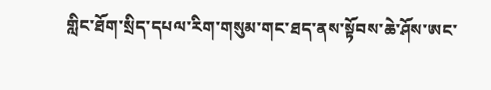གླིང་ཐོག་སྲིད་དཔལ་རིག་གསུམ་གང་ཐད་ནས་སྟོབས་ཆེ་ཤོས་ཨང་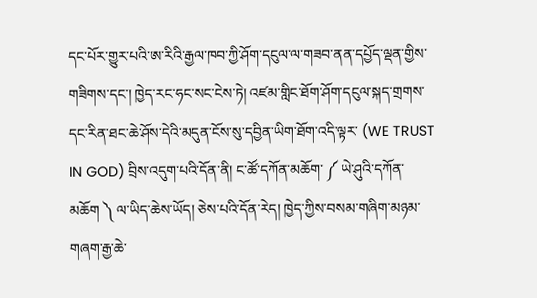དང་པོར་གྱུར་པའི་ཨ་རིའི་རྒྱལ་ཁབ་ཀྱི་ཤོག་དངུལ་ལ་གཟབ་ནན་དཔྱོད་ལྡན་གྱིས་གཟིགས་དང་། ཁྱེད་རང་ཧང་སང་ངེས་ཏེ། འཛམ་གླིང་ཐོག་ཤོག་དངུལ་སྐད་གྲགས་དང་རིན་ཐང་ཆེ་ཤོས་དེའི་མདུན་ངོས་སུ་དབྱིན་ཡིག་ཐོག་འདི་ལྟར་ (WE TRUST IN GOD) བྲིས་འདུག་པའི་དོན་ནི། ང་ཚོ་དཀོན་མཆོག་ ༼ ཡེ་ཤུའི་དཀོན་མཆོག ༽ ལ་ཡིད་ཆེས་ཡོད། ཅེས་པའི་དོན་རེད། ཁྱེད་ཀྱིས་བསམ་གཞིག་མཉམ་གཞག་རྒྱ་ཆེ་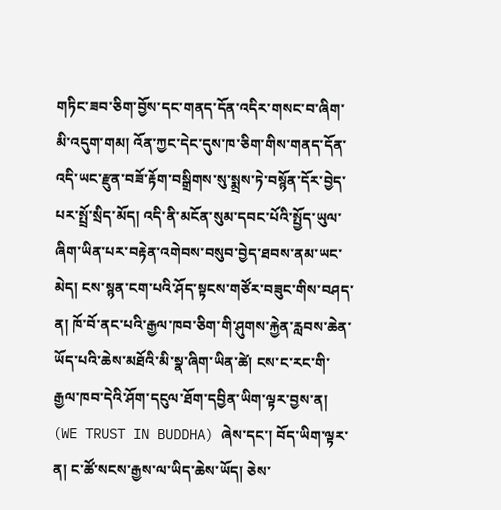གཏིང་ཟབ་ཅིག་བྱོས་དང་གནད་དོན་འདིར་གསང་བ་ཞིག་མི་འདུག་གམ། འོན་ཀྱང་དེང་དུས་ཁ་ཅིག་གིས་གནད་དོན་འདི་ཡང་རྫུན་བཟོ་རྟོག་བསྒྲིགས་སུ་སྨྲས་ཏེ་བསྙོན་དོར་བྱེད་པར་སྤྲོ་སྲིད་མོད། འདི་ནི་མངོན་སུམ་དབང་པོའི་སྤྱོད་ཡུལ་ཞིག་ཡིན་པར་བརྟེན་འགེབས་བསུབ་བྱེད་ཐབས་ནམ་ཡང་མེད། ངས་སྙན་ངག་པའི་ཤོད་སྟངས་གཙོར་བཟུང་གིས་བཤད་ན། ཁོ་བོ་ནང་པའི་རྒྱལ་ཁབ་ཅིག་གི་ཤུགས་རྐྱེན་རླབས་ཆེན་ཡོད་པའི་ཆེས་མཐོའི་མི་སྣ་ཞིག་ཡིན་ཚེ། ངས་ང་རང་གི་རྒྱལ་ཁབ་དེའི་ཤོག་དངུལ་ཐོག་དབྱིན་ཡིག་ལྟར་བྱས་ན། (WE TRUST IN BUDDHA) ཞེས་དང་། བོད་ཡིག་ལྟར་ན། ང་ཚོ་སངས་རྒྱས་ལ་ཡིད་ཆེས་ཡོད། ཅེས་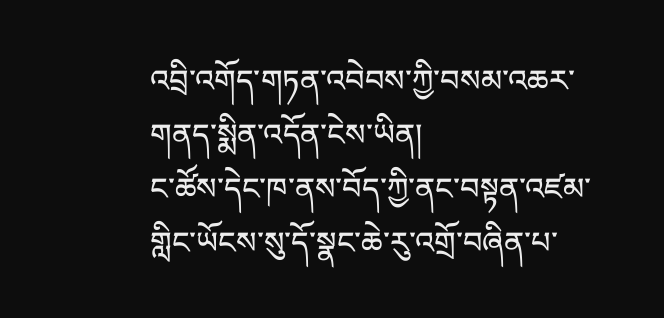འབྲི་འགོད་གཏན་འབེབས་ཀྱི་བསམ་འཆར་གནད་སྨིན་འདོན་ངེས་ཡིན།
ང་ཚོས་དེང་ཁ་ནས་བོད་ཀྱི་ནང་བསྟན་འཛམ་གླིང་ཡོངས་སུ་དོ་སྣང་ཆེ་རུ་འགྲོ་བཞིན་པ་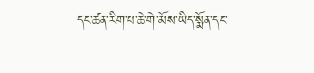དང་ཚན་རིག་པ་ཆེ་གེ་མོས་ཡིད་སྨོན་དང་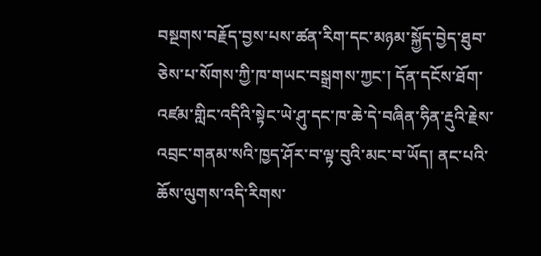བསྔགས་བརྗོད་བྱས་པས་ཚན་རིག་དང་མཉམ་སྐྱོད་བྱེད་ཐུབ་ཅེས་པ་སོགས་ཀྱི་ཁ་གཡང་བསྒྲགས་ཀྱང་། དོན་དངོས་ཐོག་འཛམ་གླིང་འདིའི་སྟེང་ཡེ་ཤུ་དང་ཁ་ཆེ་དེ་བཞིན་ཧིན་རྡུའི་རྗེས་འབྲང་གནམ་སའི་ཁྱད་ཤོར་བ་ལྟ་བུའི་མང་བ་ཡོད། ནང་པའི་ཆོས་ལུགས་འདི་རིགས་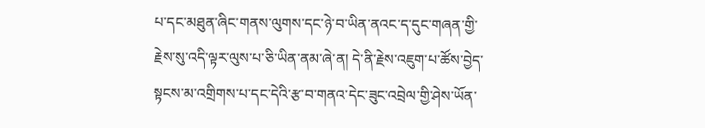པ་དང་མཐུན་ཞིང་གནས་ལུགས་དང་ཉེ་བ་ཡིན་ནའང་ད་དུང་གཞན་གྱི་རྗེས་སུ་འདི་ལྟར་ལུས་པ་ཅི་ཡིན་ནམ་ཞེ་ན། དེ་ནི་རྗེས་འཇུག་པ་ཚོས་བྱེད་སྟངས་མ་འགྲིགས་པ་དང་དེའི་རྩ་བ་གནའ་དེང་ཟུང་འབྲེལ་གྱི་ཤེས་ཡོན་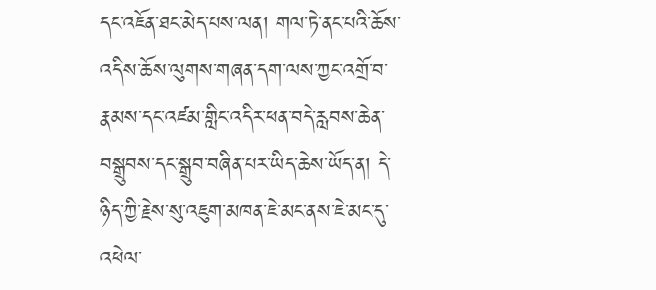དང་འཇོན་ཐང་མེད་པས་ལན། གལ་ཏེ་ནང་པའི་ཆོས་འདིས་ཆོས་ལུགས་གཞན་དག་ལས་ཀྱང་འགྲོ་བ་རྣམས་དང་འཛམ་གླིང་འདིར་ཕན་བདེ་རླབས་ཆེན་བསྒྲུབས་དང་སྒྲུབ་བཞིན་པར་ཡིད་ཆེས་ཡོད་ན། དེ་ཉིད་ཀྱི་རྗེས་སུ་འཇུག་མཁན་ཇེ་མང་ནས་ཇེ་མང་དུ་འཕེལ་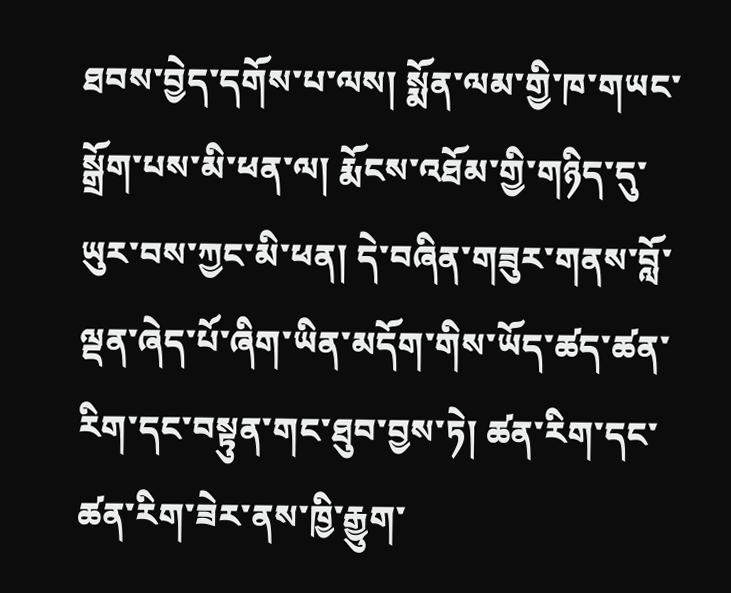ཐབས་བྱེད་དགོས་པ་ལས། སྨོན་ལམ་གྱི་ཁ་གཡང་སྒྲོག་པས་མི་ཕན་ལ། རྨོངས་འཐོམ་གྱི་གཉིད་དུ་ཡུར་བས་ཀྱང་མི་ཕན། དེ་བཞིན་གཟུར་གནས་བློ་ལྡན་ཞེད་པོ་ཞིག་ཡིན་མདོག་གིས་ཡོད་ཚད་ཚན་རིག་དང་བསྟུན་གང་ཐུབ་བྱས་ཏེ། ཚན་རིག་དང་ཚན་རིག་ཟེར་ནས་ཁྱི་རྒྱུག་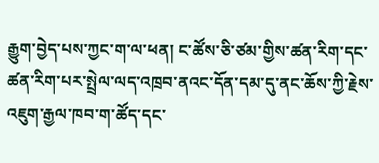རྒྱུག་བྱེད་པས་ཀྱང་ག་ལ་ཕན། ང་ཚོས་ཅི་ཙམ་གྱིས་ཚན་རིག་དང་ཚན་རིག་པར་སྤྲེལ་ལད་འཁྲབ་ནའང་དོན་དམ་དུ་ནང་ཆོས་ཀྱི་རྗེས་འཇུག་རྒྱལ་ཁབ་ག་ཚོད་དང་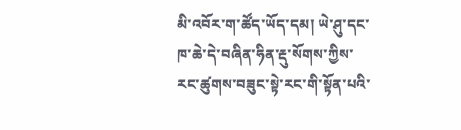མི་འབོར་ག་ཚོད་ཡོད་དམ། ཡེ་ཤུ་དང་ཁ་ཆེ་དེ་བཞིན་ཧིན་རྡུ་སོགས་ཀྱིས་རང་ཚུགས་བཟུང་སྟེ་རང་གི་སྟོན་པའི་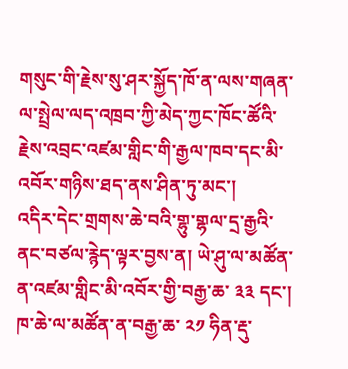གསུང་གི་རྗེས་སུ་ཤར་སྐྱོད་ཁོ་ན་ལས་གཞན་ལ་སྤྲེལ་ལད་འཁྲབ་ཀྱི་མེད་ཀྱང་ཁོང་ཚོའི་རྗེས་འབྲང་འཛམ་གླིང་གི་རྒྱལ་ཁབ་དང་མི་འབོར་གཉིས་ཐད་ནས་ཤིན་ཏུ་མང་།
འདིར་དེང་གྲགས་ཆེ་བའི་གྷུ་གྷལ་དྲ་རྒྱའི་ནང་བཙལ་རྙེད་ལྟར་བྱས་ན། ཡེ་ཤུ་ལ་མཚོན་ན་འཛམ་གླིང་མི་འབོར་གྱི་བརྒྱ་ཆ་ ༣༣ དང་། ཁ་ཆེ་ལ་མཚོན་ན་བརྒྱ་ཆ་ ༢༡ ཧིན་རྡུ་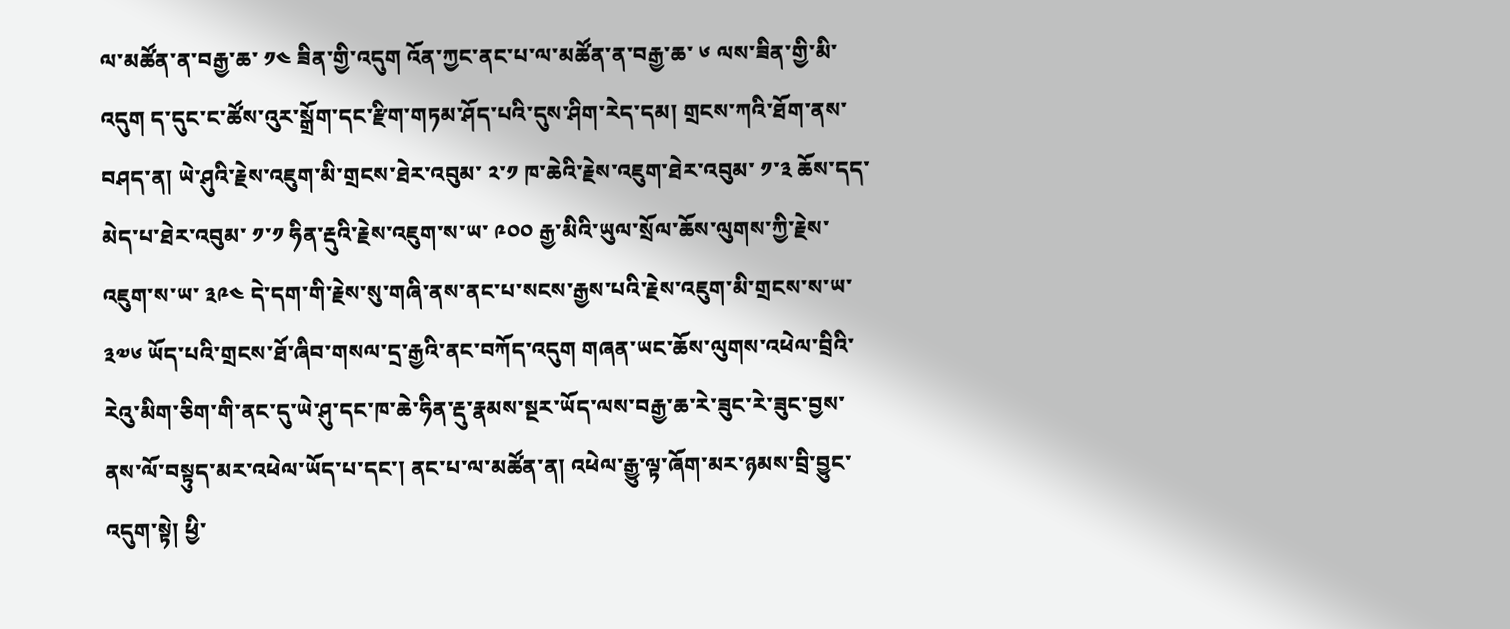ལ་མཚོན་ན་བརྒྱ་ཆ་ ༡༤ ཟིན་གྱི་འདུག འོན་ཀྱང་ནང་པ་ལ་མཚོན་ན་བརྒྱ་ཆ་ ༦ ལས་ཟིན་གྱི་མི་འདུག ད་དུང་ང་ཚོས་འུར་སྒྲོག་དང་རྫིག་གཏམ་ཤོད་པའི་དུས་ཤིག་རེད་དམ། གྲངས་ཀའི་ཐོག་ནས་བཤད་ན། ཡེ་ཤུའི་རྗེས་འཇུག་མི་གྲངས་ཐེར་འབུམ་ ༢་༡ ཁ་ཆེའི་རྗེས་འཇུག་ཐེར་འབུམ་ ༡་༣ ཆོས་དད་མེད་པ་ཐེར་འབུམ་ ༡་༡ ཧིན་རྡུའི་རྗེས་འཇུག་ས་ཡ་ ༩༠༠ རྒྱ་མིའི་ཡུལ་སྲོལ་ཆོས་ལུགས་ཀྱི་རྗེས་འཇུག་ས་ཡ་ ༣༩༤ དེ་དག་གི་རྗེས་སུ་གཞི་ནས་ནང་པ་སངས་རྒྱས་པའི་རྗེས་འཇུག་མི་གྲངས་ས་ཡ་ ༣༧༦ ཡོད་པའི་གྲངས་ཐོ་ཞིབ་གསལ་དྲ་རྒྱའི་ནང་བཀོད་འདུག གཞན་ཡང་ཆོས་ལུགས་འཕེལ་བྲིའི་རེའུ་མིག་ཅིག་གི་ནང་དུ་ཡེ་ཤུ་དང་ཁ་ཆེ་ཧིན་རྡུ་རྣམས་སྔར་ཡོད་ལས་བརྒྱ་ཆ་རེ་ཟུང་རེ་ཟུང་བྱས་ནས་ལོ་བསྟུད་མར་འཕེལ་ཡོད་པ་དང་། ནང་པ་ལ་མཚོན་ན། འཕེལ་རྒྱུ་ལྟ་ཞོག་མར་ཉམས་བྲི་བྱུང་འདུག་སྟེ། ཕྱི་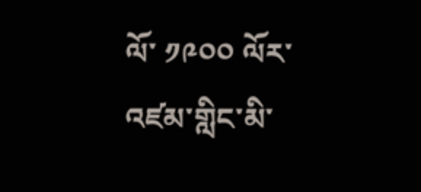ལོ་ ༡༩༠༠ ལོར་འཛམ་གླིང་མི་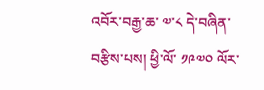འབོར་བརྒྱ་ཆ་ ༧་༨ དེ་བཞིན་བརྩིས་པས། ཕྱི་ལོ་ ༡༩༧༠ ལོར་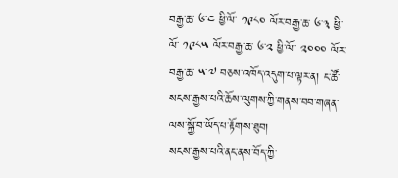བརྒྱ་ཆ་ ༦་༤ ཕྱི་ལོ་ ༡༩༨༠ ལོར་བརྒྱ་ཆ་ ༦་༣ ཕྱི་ལོ་ ༡༩༨༥ ལོར་བརྒྱ་ཆ་ ༦་༢ ཕྱི་ལོ་ ༢༠༠༠ ལོར་བརྒྱ་ཆ་ ༥་༧ བཅས་འཁོད་འདུག་པ་ལྟར་ན། ང་ཚོ་སངས་རྒྱས་པའི་ཆོས་ལུགས་ཀྱི་གནས་བབ་གཞན་ལས་སྐྱོ་བ་ཡོད་པ་རྟོགས་ཐུབ།
སངས་རྒྱས་པའི་ནང་ནས་བོད་ཀྱི་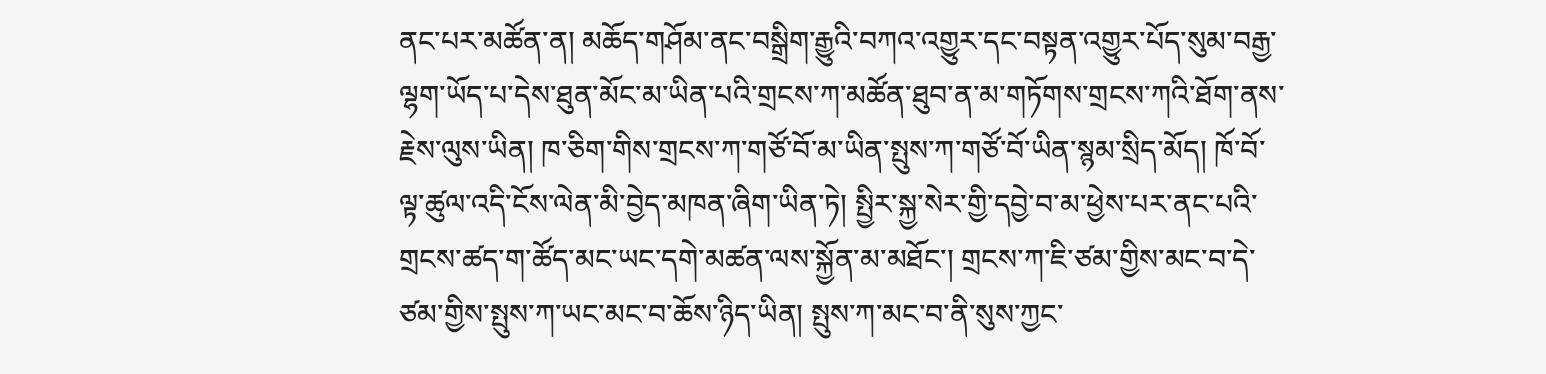ནང་པར་མཚོན་ན། མཆོད་གཤོམ་ནང་བསྒྲིག་རྒྱུའི་བཀའ་འགྱུར་དང་བསྟན་འགྱུར་པོད་སུམ་བརྒྱ་ལྷག་ཡོད་པ་དེས་ཐུན་མོང་མ་ཡིན་པའི་གྲངས་ཀ་མཚོན་ཐུབ་ན་མ་གཏོགས་གྲངས་ཀའི་ཐོག་ནས་རྗེས་ལུས་ཡིན། ཁ་ཅིག་གིས་གྲངས་ཀ་གཙོ་བོ་མ་ཡིན་སྤུས་ཀ་གཙོ་བོ་ཡིན་སྙམ་སྲིད་མོད། ཁོ་བོ་ལྟ་ཚུལ་འདི་ངོས་ལེན་མི་བྱེད་མཁན་ཞིག་ཡིན་ཏེ། སྤྱིར་སྐྱ་སེར་གྱི་དབྱེ་བ་མ་ཕྱེས་པར་ནང་པའི་གྲངས་ཚད་ག་ཚོད་མང་ཡང་དགེ་མཚན་ལས་སྐྱོན་མ་མཐོང་། གྲངས་ཀ་ཇི་ཙམ་གྱིས་མང་བ་དེ་ཙམ་གྱིས་སྤུས་ཀ་ཡང་མང་བ་ཆོས་ཉིད་ཡིན། སྤུས་ཀ་མང་བ་ནི་སུས་ཀྱང་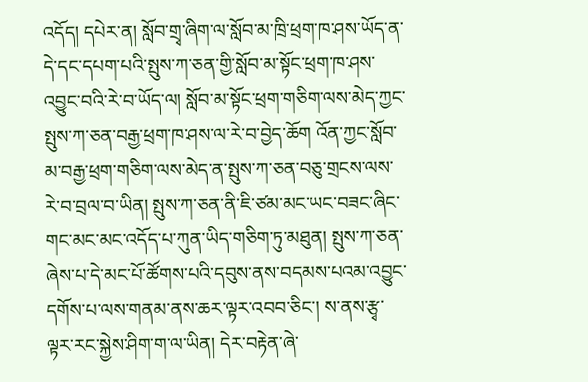འདོད། དཔེར་ན། སློབ་གྲྭ་ཞིག་ལ་སློབ་མ་ཁྲི་ཕྲག་ཁ་ཤས་ཡོད་ན་དེ་དང་དཔག་པའི་སྤུས་ཀ་ཅན་གྱི་སློབ་མ་སྟོང་ཕྲག་ཁ་ཤས་འབྱུང་བའི་རེ་བ་ཡོད་ལ། སློབ་མ་སྟོང་ཕྲག་གཅིག་ལས་མེད་ཀྱང་སྤུས་ཀ་ཅན་བརྒྱ་ཕྲག་ཁ་ཤས་ལ་རེ་བ་བྱེད་ཆོག འོན་ཀྱང་སློབ་མ་བརྒྱ་ཕྲག་གཅིག་ལས་མེད་ན་སྤུས་ཀ་ཅན་བཅུ་གྲངས་ལས་རེ་བ་བྲལ་བ་ཡིན། སྤུས་ཀ་ཅན་ནི་ཇི་ཙམ་མང་ཡང་བཟང་ཞིང་གང་མང་མང་འདོད་པ་ཀུན་ཡིད་གཅིག་ཏུ་མཐུན། སྤུས་ཀ་ཅན་ཞེས་པ་དེ་མང་པོ་ཚོགས་པའི་དབུས་ནས་བདམས་པའམ་འབྱུང་དགོས་པ་ལས་གནམ་ནས་ཆར་ལྟར་འབབ་ཅིང་། ས་ནས་རྩྭ་ལྟར་རང་སྐྱེས་ཤིག་ག་ལ་ཡིན། དེར་བརྟེན་ཞེ་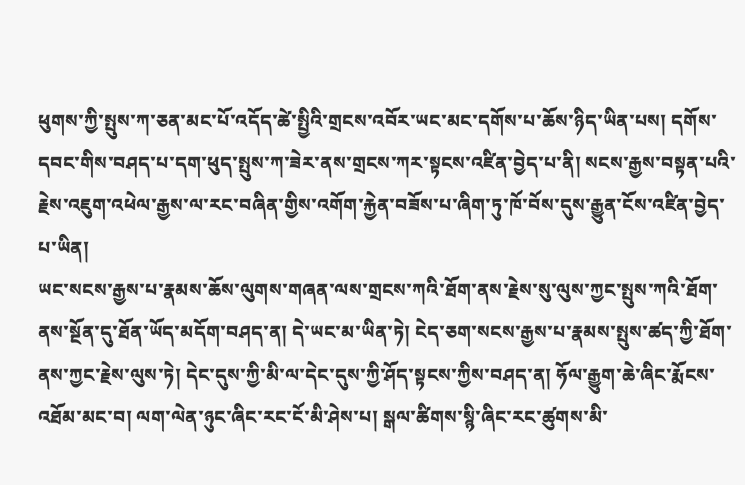ཕུགས་ཀྱི་སྤུས་ཀ་ཅན་མང་པོ་འདོད་ཚེ་སྤྱིའི་གྲངས་འབོར་ཡང་མང་དགོས་པ་ཆོས་ཉིད་ཡིན་པས། དགོས་དབང་གིས་བཤད་པ་དག་ཕུད་སྤུས་ཀ་ཟེར་ནས་གྲངས་ཀར་སྟངས་འཛིན་བྱེད་པ་ནི། སངས་རྒྱས་བསྟན་པའི་རྗེས་འཇུག་འཕེལ་རྒྱས་ལ་རང་བཞིན་གྱིས་འགོག་རྐྱེན་བཟོས་པ་ཞིག་ཏུ་ཁོ་བོས་དུས་རྒྱུན་ངོས་འཛིན་བྱེད་པ་ཡིན།
ཡང་སངས་རྒྱས་པ་རྣམས་ཆོས་ལུགས་གཞན་ལས་གྲངས་ཀའི་ཐོག་ནས་རྗེས་སུ་ལུས་ཀྱང་སྤུས་ཀའི་ཐོག་ནས་སྔོན་དུ་ཐོན་ཡོད་མདོག་བཤད་ན། དེ་ཡང་མ་ཡིན་ཏེ། ངེད་ཅག་སངས་རྒྱས་པ་རྣམས་སྤུས་ཚད་ཀྱི་ཐོག་ནས་ཀྱང་རྗེས་ལུས་ཏེ། དེང་དུས་ཀྱི་མི་ལ་དེང་དུས་ཀྱི་ཤོད་སྟངས་ཀྱིས་བཤད་ན། ཧོལ་རྒྱུག་ཆེ་ཞིང་རྨོངས་འཐོམ་མང་བ། ལག་ལེན་ཉུང་ཞིང་རང་ངོ་མི་ཤེས་པ། སྒལ་ཚིགས་སྙི་ཞིང་རང་ཚུགས་མི་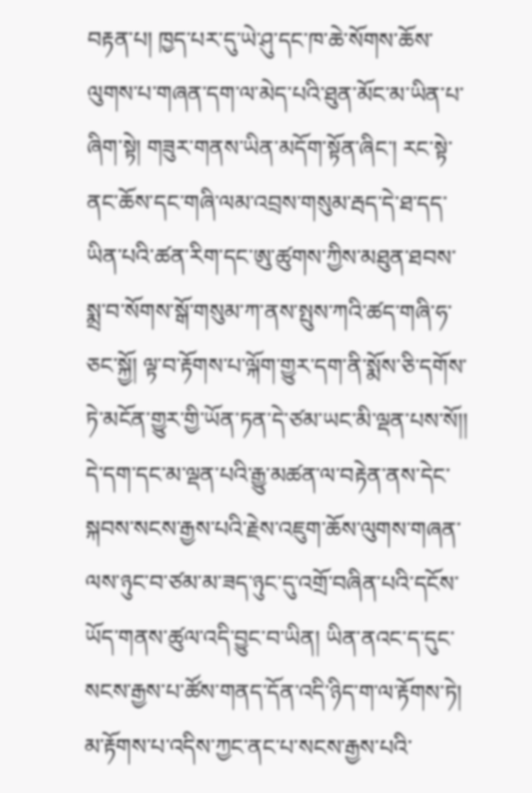བརྟན་པ། ཁྱད་པར་དུ་ཡེ་ཤུ་དང་ཁ་ཆེ་སོགས་ཆོས་ལུགས་པ་གཞན་དག་ལ་མེད་པའི་ཐུན་མོང་མ་ཡིན་པ་ཞིག་སྟེ། གཟུར་གནས་ཡིན་མདོག་སྟོན་ཞིང་། རང་སྟེ་ནང་ཆོས་དང་གཞི་ལམ་འབྲས་གསུམ་རྦད་དེ་ཐ་དད་ཡིན་པའི་ཚན་རིག་དང་ཨུ་ཚུགས་ཀྱིས་མཐུན་ཐབས་སྨྲ་བ་སོགས་སྒོ་གསུམ་ཀ་ནས་སྤུས་ཀའི་ཚད་གཞི་ཧ་ཅང་སྐྱོ། ལྟ་བ་རྟོགས་པ་ལྐོག་གྱུར་དག་ནི་སྨོས་ཅི་དགོས་ཏེ་མངོན་གྱུར་གྱི་ཡོན་ཏན་དེ་ཙམ་ཡང་མི་ལྡན་པས་སོ།།
དེ་དག་དང་མ་ལྡན་པའི་རྒྱུ་མཚན་ལ་བརྟེན་ནས་དེང་སྐབས་སངས་རྒྱས་པའི་རྗེས་འཇུག་ཆོས་ལུགས་གཞན་ལས་ཉུང་བ་ཙམ་མ་ཟད་ཉུང་དུ་འགྲོ་བཞིན་པའི་དངོས་ཡོད་གནས་ཚུལ་འདི་བྱུང་བ་ཡིན། ཡིན་ནའང་ད་དུང་སངས་རྒྱས་པ་ཚོས་གནད་དོན་འདི་ཉིད་ག་ལ་རྟོགས་ཏེ། མ་རྟོགས་པ་འདིས་ཀྱང་ནང་པ་སངས་རྒྱས་པའི་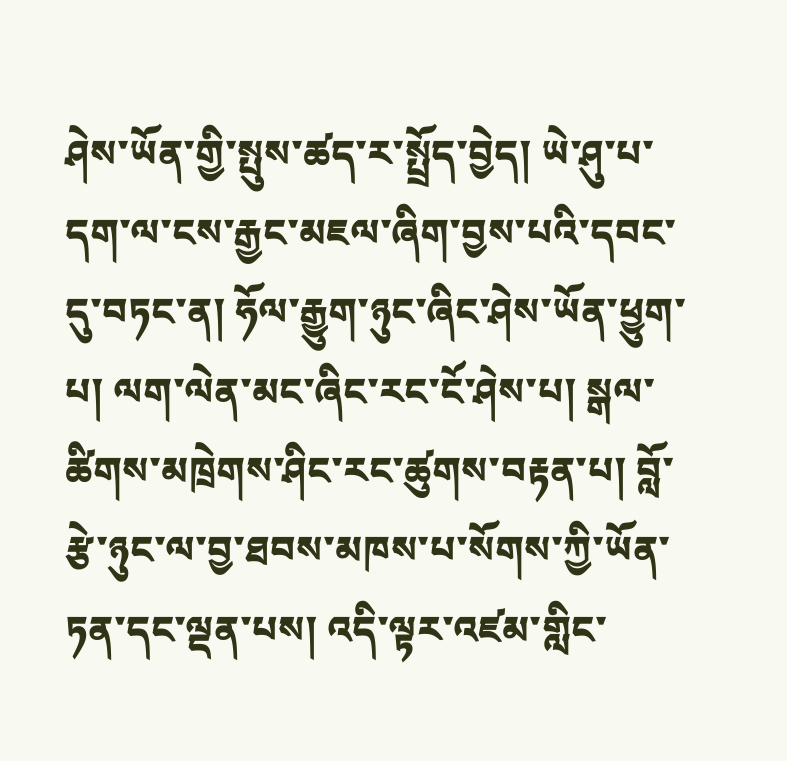ཤེས་ཡོན་གྱི་སྤུས་ཚད་ར་སྤྲོད་བྱེད། ཡེ་ཤུ་པ་དག་ལ་ངས་རྒྱང་མཇལ་ཞིག་བྱས་པའི་དབང་དུ་བཏང་ན། ཧོལ་རྒྱུག་ཉུང་ཞིང་ཤེས་ཡོན་ཕྱུག་པ། ལག་ལེན་མང་ཞིང་རང་ངོ་ཤེས་པ། སྒལ་ཚིགས་མཁྲེགས་ཤིང་རང་ཚུགས་བརྟན་པ། བློ་རྩེ་ཉུང་ལ་བྱ་ཐབས་མཁས་པ་སོགས་ཀྱི་ཡོན་ཏན་དང་ལྡན་པས། འདི་ལྟར་འཛམ་གླིང་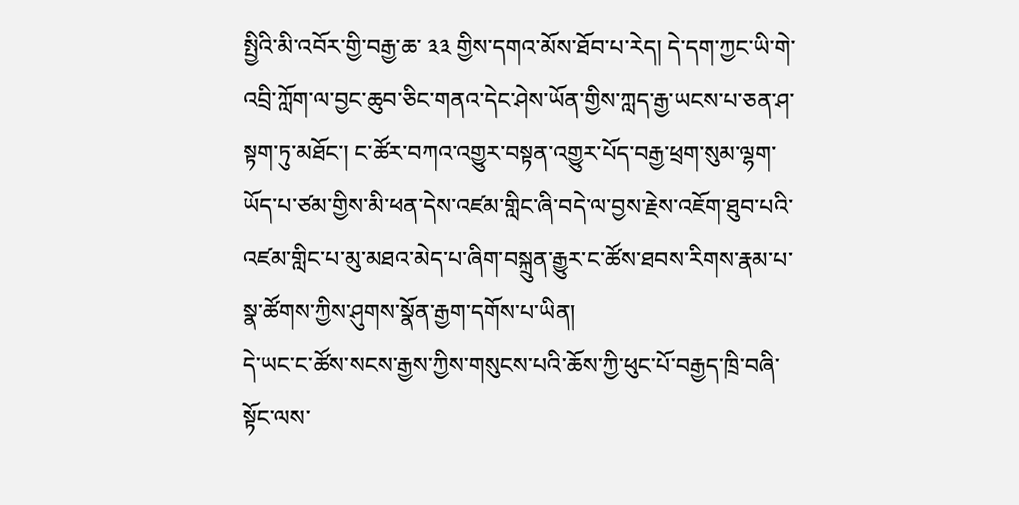སྤྱིའི་མི་འབོར་གྱི་བརྒྱ་ཆ་ ༣༣ གྱིས་དགའ་མོས་ཐོབ་པ་རེད། དེ་དག་ཀྱང་ཡི་གེ་འབྲི་ཀློག་ལ་བྱང་ཆུབ་ཅིང་གནའ་དེང་ཤེས་ཡོན་གྱིས་ཀླད་རྒྱ་ཡངས་པ་ཅན་ཤ་སྟག་ཏུ་མཐོང་། ང་ཚོར་བཀའ་འགྱུར་བསྟན་འགྱུར་པོད་བརྒྱ་ཕྲག་སུམ་ལྷག་ཡོད་པ་ཙམ་གྱིས་མི་ཕན་དེས་འཛམ་གླིང་ཞི་བདེ་ལ་བྱས་རྗེས་འཇོག་ཐུབ་པའི་འཛམ་གླིང་པ་མུ་མཐའ་མེད་པ་ཞིག་བསྐྲུན་རྒྱུར་ང་ཚོས་ཐབས་རིགས་རྣམ་པ་སྣ་ཚོགས་ཀྱིས་ཤུགས་སྣོན་རྒྱག་དགོས་པ་ཡིན།
དེ་ཡང་ང་ཚོས་སངས་རྒྱས་ཀྱིས་གསུངས་པའི་ཆོས་ཀྱི་ཕུང་པོ་བརྒྱད་ཁྲི་བཞི་སྟོང་ལས་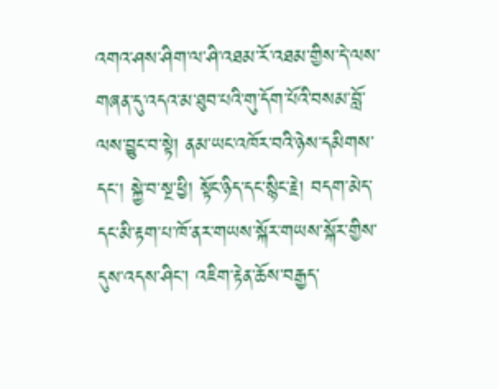འགའ་ཤས་ཤིག་ལ་ཤི་འཐམ་རོ་འཐམ་གྱིས་དེ་ལས་གཞན་དུ་འདའ་མ་ཐུབ་པའི་གུ་དོག་པོའི་བསམ་བློ་ལས་བྱུང་བ་སྟེ། ནམ་ཡང་འཁོར་བའི་ཉེས་དམིགས་དང་། སྐྱེ་བ་སྔ་ཕྱི། སྟོང་ཉིད་དང་སྙིང་རྗེ། བདག་མེད་དང་མི་རྟག་པ་ཁོ་ནར་གཡས་སྐོར་གཡས་སྐོར་གྱིས་དུས་འདས་ཤིང་། འཇིག་རྟེན་ཆོས་བརྒྱད་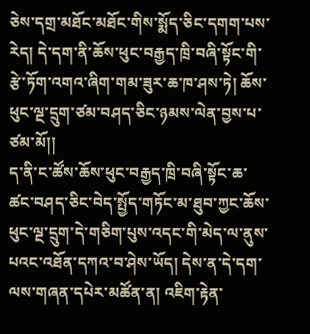ཅེས་དགྲ་མཐོང་མཐོང་གིས་སྨོད་ཅིང་དགག་པས་རེད། དེ་དག་ནི་ཆོས་ཕུང་བརྒྱད་ཁྲི་བཞི་སྟོང་གི་རྩེ་ཏོག་འགའ་ཞིག་གམ་ཟུར་ཆ་ཁ་ཤས་ཏེ། ཆོས་ཕུང་ལྔ་དྲུག་ཙམ་བཤད་ཅིང་ཉམས་ལེན་བྱས་པ་ཙམ་མོ།།
ད་ནི་ང་ཚོས་ཆོས་ཕུང་བརྒྱད་ཁྲི་བཞི་སྟོང་ཆ་ཚང་བཤད་ཅིང་བེད་སྤྱོད་གཏོང་མ་ཐུབ་ཀྱང་ཆོས་ཕུང་ལྔ་དྲུག་དེ་གཅིག་པུས་འདང་གི་མེད་ལ་ནུས་པའང་འཐོན་དཀའ་བ་ཤེས་ཡོད། དེས་ན་དེ་དག་ལས་གཞན་དཔེར་མཚོན་ན། འཇིག་རྟེན་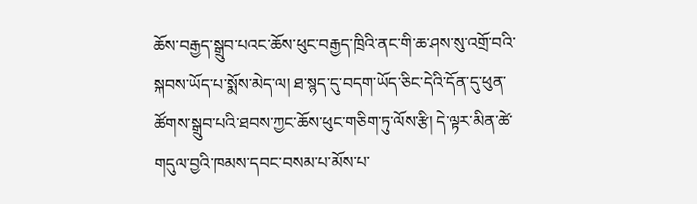ཆོས་བརྒྱད་སྒྲུབ་པའང་ཆོས་ཕུང་བརྒྱད་ཁྲིའི་ནང་གི་ཆ་ཤས་སུ་འགྲོ་བའི་སྐབས་ཡོད་པ་སྨོས་མེད་ལ། ཐ་སྙད་དུ་བདག་ཡོད་ཅིང་དེའི་དོན་དུ་ཕུན་ཚོགས་སྒྲུབ་པའི་ཐབས་ཀྱང་ཆོས་ཕུང་གཅིག་ཏུ་ལོས་རྩི། དེ་ལྟར་མིན་ཚེ་གདུལ་བྱའི་ཁམས་དབང་བསམ་པ་མོས་པ་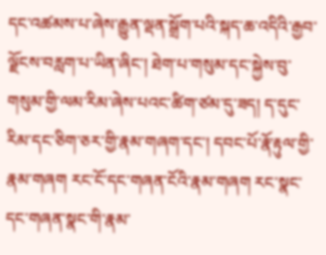དང་འཚམས་པ་ཞེས་རྒྱུན་ལྡན་སྒྲོག་པའི་སྐད་ཆ་འདིའི་རྒྱབ་ལྗོངས་བརླག་པ་ཡིན་ཞིང་། ཐེག་པ་གསུམ་དང་སྐྱེས་བུ་གསུམ་གྱི་ལམ་རིམ་ཞེས་པའང་ཚིག་ཙམ་དུ་ཟད། ད་དུང་རིམ་དང་ཅིག་ཅར་གྱི་རྣམ་གཞག་དང་། དབང་པོ་རྣོ་རྟུལ་གྱི་རྣམ་གཞག རང་ངོ་དང་གཞན་ངོའི་རྣམ་གཞག རང་སྣང་དང་གཞན་སྣང་གི་རྣམ་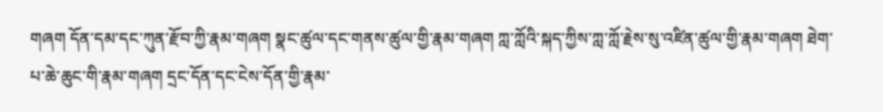གཞག དོན་དམ་དང་ཀུན་རྫོབ་ཀྱི་རྣམ་གཞག སྣང་ཚུལ་དང་གནས་ཚུལ་གྱི་རྣམ་གཞག ཀླ་ཀློའི་སྐད་ཀྱིས་ཀླ་ཀློ་རྗེས་སུ་འཛིན་ཚུལ་གྱི་རྣམ་གཞག ཐེག་པ་ཆེ་ཆུང་གི་རྣམ་གཞག དྲང་དོན་དང་ངེས་དོན་གྱི་རྣམ་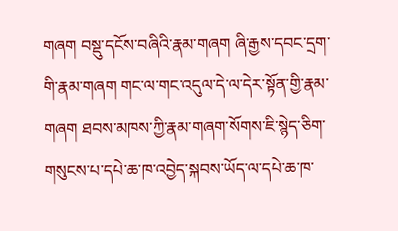གཞག བསྡུ་དངོས་བཞིའི་རྣམ་གཞག ཞི་རྒྱས་དབང་དྲག་གི་རྣམ་གཞག གང་ལ་གང་འདུལ་དེ་ལ་དེར་སྟོན་གྱི་རྣམ་གཞག ཐབས་མཁས་ཀྱི་རྣམ་གཞག་སོགས་ཇི་སྙེད་ཅིག་གསུངས་པ་དཔེ་ཆ་ཁ་འབྱེད་སྐབས་ཡོད་ལ་དཔེ་ཆ་ཁ་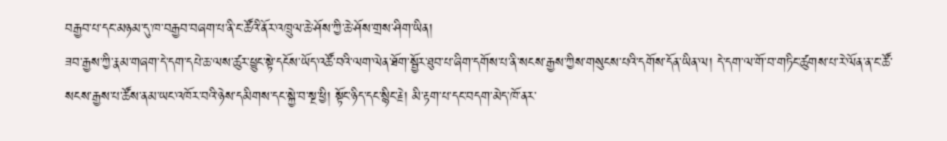བརྒྱབ་པ་དང་མཉམ་དུ་ཁ་བརྒྱབ་བཞག་པ་ནི་ང་ཚོའི་ནོར་འཁྲུལ་ཆེ་ཤོས་ཀྱི་ཆེ་ཤོས་གྲས་ཤིག་ཡིན།
ཟབ་རྒྱས་ཀྱི་རྣམ་གཞག་དེ་དག་དཔེ་ཆ་ལས་ཚུར་ཕྱུང་སྟེ་དངོས་ཡོད་འཚོ་བའི་ལག་ལེན་ཐོག་སྦྱོར་ཐུབ་པ་ཞིག་དགོས་པ་ནི་སངས་རྒྱས་ཀྱིས་གསུངས་པའི་དགོས་དོན་ཡིན་ལ། དེ་དག་ལ་གོ་བ་གཏིང་ཚུགས་པ་རེ་ལོན་ན་ང་ཚོ་སངས་རྒྱས་པ་ཚོས་ནམ་ཡང་འཁོར་བའི་ཉེས་དམིགས་དང་སྐྱེ་བ་སྔ་ཕྱི། སྟོང་ཉིད་དང་སྙིང་རྗེ། མི་རྟག་པ་དང་བདག་མེད་ཁོ་ནར་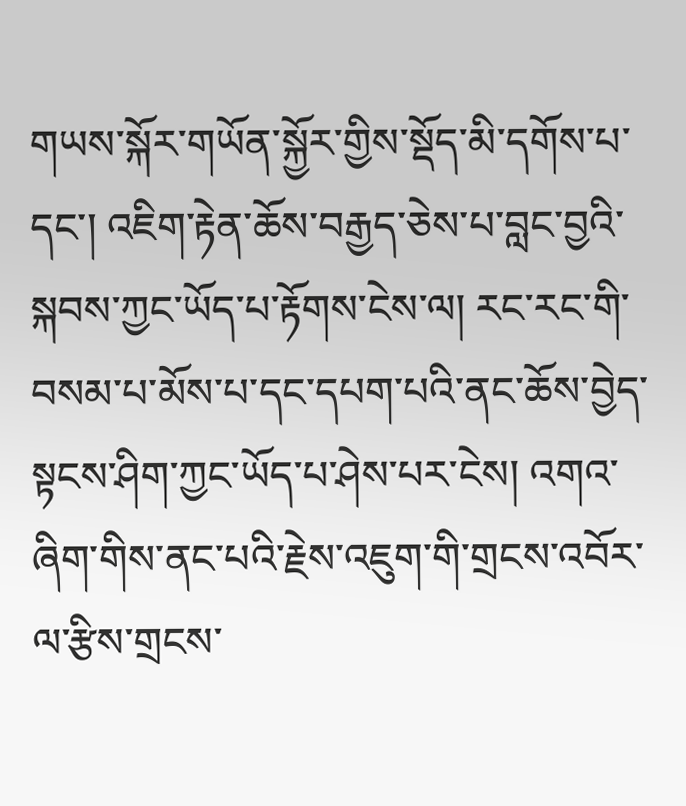གཡས་སྐོར་གཡོན་སྐྱོར་གྱིས་སྡོད་མི་དགོས་པ་དང་། འཇིག་རྟེན་ཆོས་བརྒྱད་ཅེས་པ་བླང་བྱའི་སྐབས་ཀྱང་ཡོད་པ་རྟོགས་ངེས་ལ། རང་རང་གི་བསམ་པ་མོས་པ་དང་དཔག་པའི་ནང་ཆོས་བྱེད་སྟངས་ཤིག་ཀྱང་ཡོད་པ་ཤེས་པར་ངེས། འགའ་ཞིག་གིས་ནང་པའི་རྗེས་འཇུག་གི་གྲངས་འབོར་ལ་རྩིས་གྲངས་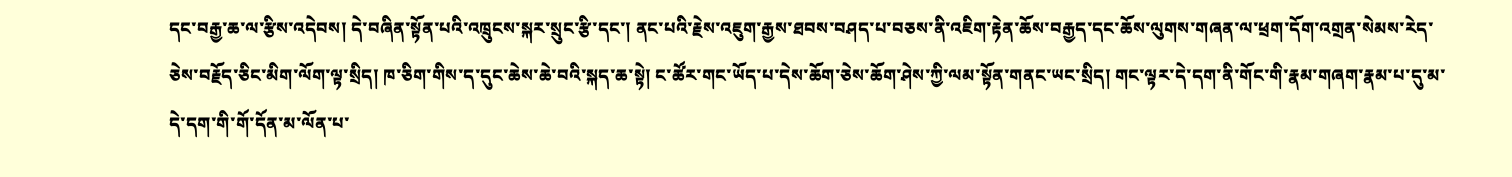དང་བརྒྱ་ཆ་ལ་རྩིས་འདེབས། དེ་བཞིན་སྟོན་པའི་འཁྲུངས་སྐར་སྲུང་རྩི་དང་། ནང་པའི་རྗེས་འཇུག་རྒྱས་ཐབས་བཤད་པ་བཅས་ནི་འཇིག་རྟེན་ཆོས་བརྒྱད་དང་ཆོས་ལུགས་གཞན་ལ་ཕྲག་དོག་འགྲན་སེམས་རེད་ཅེས་བརྗོད་ཅིང་མིག་ལོག་ལྟ་སྲིད། ཁ་ཅིག་གིས་ད་དུང་ཆེས་ཆེ་བའི་སྐད་ཆ་སྟེ། ང་ཚོར་གང་ཡོད་པ་དེས་ཆོག་ཅེས་ཆོག་ཤེས་ཀྱི་ལམ་སྟོན་གནང་ཡང་སྲིད། གང་ལྟར་དེ་དག་ནི་གོང་གི་རྣམ་གཞག་རྣམ་པ་དུ་མ་དེ་དག་གི་གོ་དོན་མ་ལོན་པ་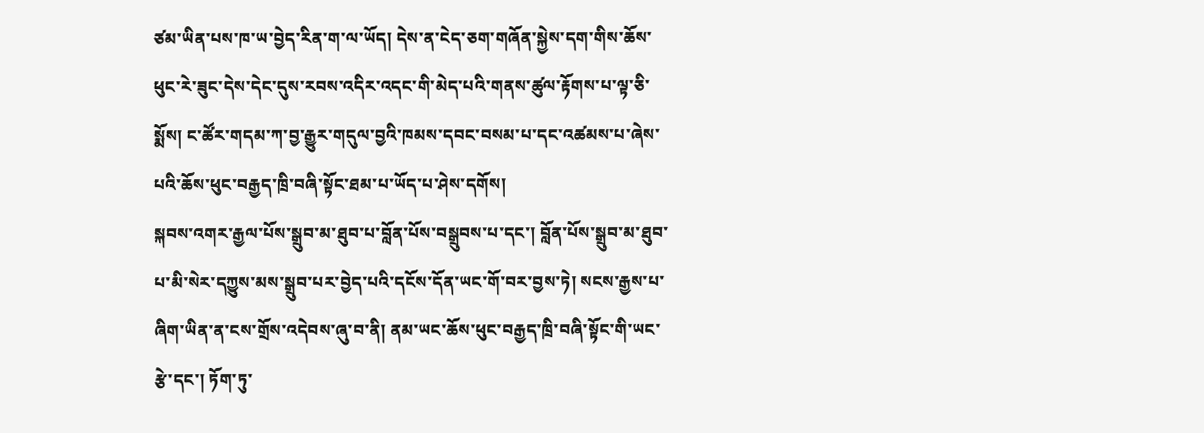ཙམ་ཡིན་པས་ཁ་ཡ་བྱེད་རིན་ག་ལ་ཡོད། དེས་ན་ངེད་ཅག་གཞོན་སྐྱེས་དག་གིས་ཆོས་ཕུང་རེ་ཟུང་དེས་དེང་དུས་རབས་འདིར་འདང་གི་མེད་པའི་གནས་ཚུལ་རྟོགས་པ་ལྟ་ཅི་སྨོས། ང་ཚོར་གདམ་ཀ་བྱ་རྒྱུར་གདུལ་བྱའི་ཁམས་དབང་བསམ་པ་དང་འཚམས་པ་ཞེས་པའི་ཆོས་ཕུང་བརྒྱད་ཁྲི་བཞི་སྟོང་ཐམ་པ་ཡོད་པ་ཤེས་དགོས།
སྐབས་འགར་རྒྱལ་པོས་སྒྲུབ་མ་ཐུབ་པ་བློན་པོས་བསྒྲུབས་པ་དང་། བློན་པོས་སྒྲུབ་མ་ཐུབ་པ་མི་སེར་དཀྱུས་མས་སྒྲུབ་པར་བྱེད་པའི་དངོས་དོན་ཡང་གོ་བར་བྱས་ཏེ། སངས་རྒྱས་པ་ཞིག་ཡིན་ན་ངས་གྲོས་འདེབས་ཞུ་བ་ནི། ནམ་ཡང་ཆོས་ཕུང་བརྒྱད་ཁྲི་བཞི་སྟོང་གི་ཡང་རྩེ་དང་། ཏོག་ཏུ་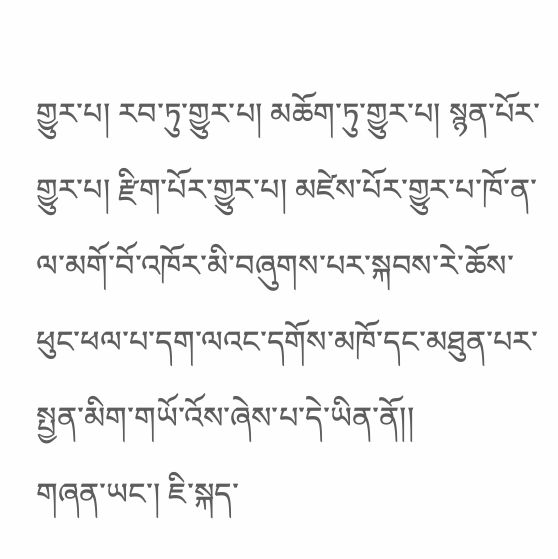གྱུར་པ། རབ་ཏུ་གྱུར་པ། མཆོག་ཏུ་གྱུར་པ། སྙན་པོར་གྱུར་པ། རྫིག་པོར་གྱུར་པ། མཛེས་པོར་གྱུར་པ་ཁོ་ན་ལ་མགོ་བོ་འཁོར་མི་བཞུགས་པར་སྐབས་རེ་ཆོས་ཕུང་ཕལ་པ་དག་ལའང་དགོས་མཁོ་དང་མཐུན་པར་སྤྱན་མིག་གཡོ་འོས་ཞེས་པ་དེ་ཡིན་ནོ།།
གཞན་ཡང་། ཇི་སྐད་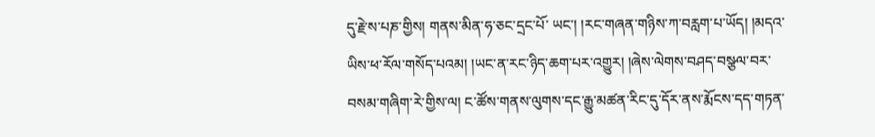དུ་རྗེ་ས་པཎ་གྱིས། གནས་མིན་ཧ་ཅང་དྲང་པོ་ ཡང་། །རང་གཞན་གཉིས་ཀ་བརླག་པ་ཡོད། །མདའ་ཡིས་ཕ་རོལ་གསོད་པའམ། །ཡང་ན་རང་ཉིད་ཆག་པར་འགྱུར། །ཞེས་ལེགས་བཤད་བསྩལ་བར་བསམ་གཞིག་རེ་གྱིས་ལ། ང་ཚོས་གནས་ལུགས་དང་རྒྱུ་མཚན་རིང་དུ་དོར་ནས་རྨོངས་དད་གཏན་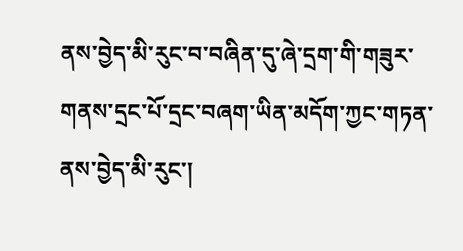ནས་བྱེད་མི་རུང་བ་བཞིན་དུ་ཞེ་དྲག་གི་གཟུར་གནས་དྲང་པོ་དྲང་བཞག་ཡིན་མདོག་ཀྱང་གཏན་ནས་བྱེད་མི་རུང་།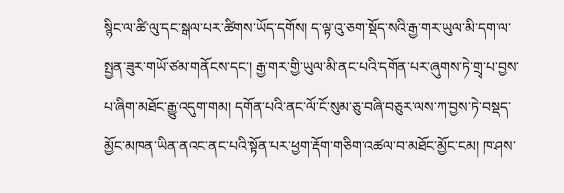སྙིང་ལ་ཚི་ལུ་དང་སྒལ་པར་ཚིགས་ཡོད་དགོས། ད་ལྟ་འུ་ཅག་སྡོད་སའི་རྒྱ་གར་ཡུལ་མི་དག་ལ་སྤྱན་ཟུར་གཡོ་ཙམ་གནོངས་དང་། རྒྱ་གར་གྱི་ཡུལ་མི་ནང་པའི་དགོན་པར་ཞུགས་ཏེ་གྲྭ་པ་བྱས་པ་ཞིག་མཐོང་རྒྱུ་འདུག་གམ། དགོན་པའི་ནང་ལོ་ངོ་སུམ་ཅུ་བཞི་བཅུར་ལས་ཀ་བྱས་ཏེ་བསྡད་མྱོང་མཁན་ཡིན་ནའང་ནང་པའི་སྟོན་པར་ཕྱག་རྡོག་གཅིག་འཚལ་བ་མཐོང་མྱོང་ངམ། ཁ་ཤས་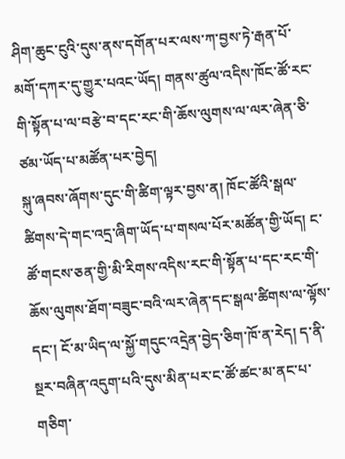ཤིག་ཆུང་ངུའི་དུས་ནས་དགོན་པར་ལས་ཀ་བྱས་ཏེ་རྒན་པོ་མགོ་དཀར་དུ་གྱུར་པའང་ཡོད། གནས་ཚུལ་འདིས་ཁོང་ཚོ་རང་གི་སྟོན་པ་ལ་བརྩེ་བ་དང་རང་གི་ཆོས་ལུགས་ལ་ལར་ཞེན་ཅི་ཙམ་ཡོད་པ་མཚོན་པར་བྱེད།
སྐུ་ཞབས་ཞོགས་དུང་གི་ཚིག་ལྟར་བྱས་ན། ཁོང་ཚོའི་སྒལ་ཚིགས་དེ་གང་འདྲ་ཞིག་ཡོད་པ་གསལ་པོར་མཚོན་གྱི་ཡོད། ང་ཚོ་གངས་ཅན་གྱི་མི་རིགས་འདིས་རང་གི་སྟོན་པ་དང་རང་གི་ཆོས་ལུགས་ཐོག་བཟུང་བའི་ལར་ཞེན་དང་སྒལ་ཚིགས་ལ་ལྟོས་དང་། ངོ་མ་ཡིད་ལ་སྐྱོ་གདུང་འདྲེན་བྱེད་ཅིག་ཁོ་ན་རེད། ད་ནི་སྔར་བཞིན་འདུག་པའི་དུས་མིན་པར་ང་ཚོ་ཚང་མ་ནང་པ་གཅིག་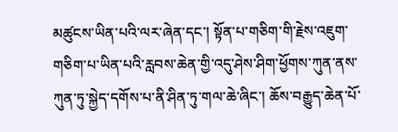མཚུངས་ཡིན་པའི་ལར་ཞེན་དང་། སྟོན་པ་གཅིག་གི་རྗེས་འཇུག་གཅིག་པ་ཡིན་པའི་རླབས་ཆེན་གྱི་འདུ་ཤེས་ཤིག་ཕྱོགས་ཀུན་ནས་ཀུན་ཏུ་སྐྱེད་དགོས་པ་ནི་ཤིན་ཏུ་གལ་ཆེ་ཞིང་། ཆོས་བརྒྱུད་ཆེན་པོ་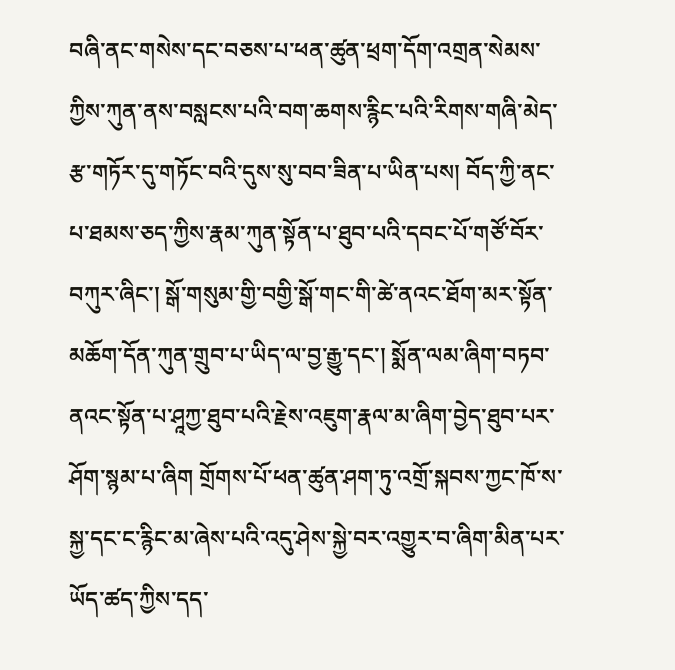བཞི་ནང་གསེས་དང་བཅས་པ་ཕན་ཚུན་ཕྲག་དོག་འགྲན་སེམས་ཀྱིས་ཀུན་ནས་བསླངས་པའི་བག་ཆགས་རྙིང་པའི་རིགས་གཞི་མེད་རྩ་གཏོར་དུ་གཏོང་བའི་དུས་སུ་བབ་ཟིན་པ་ཡིན་པས། བོད་ཀྱི་ནང་པ་ཐམས་ཅད་ཀྱིས་རྣམ་ཀུན་སྟོན་པ་ཐུབ་པའི་དབང་པོ་གཙོ་བོར་བཀུར་ཞིང་། སྒོ་གསུམ་གྱི་བགྱི་སྒོ་གང་གི་ཚེ་ནའང་ཐོག་མར་སྟོན་མཆོག་དོན་ཀུན་གྲུབ་པ་ཡིད་ལ་བྱ་རྒྱུ་དང་། སྨོན་ལམ་ཞིག་བཏབ་ནའང་སྟོན་པ་ཤཱཀྱ་ཐུབ་པའི་རྗེས་འཇུག་རྣལ་མ་ཞིག་བྱེད་ཐུབ་པར་ཤོག་སྙམ་པ་ཞིག གྲོགས་པོ་ཕན་ཚུན་ཤག་ཏུ་འགྲོ་སྐབས་ཀྱང་ཁོ་ས་སྐྱ་དང་ང་རྙིང་མ་ཞེས་པའི་འདུ་ཤེས་སྐྱེ་བར་འགྱུར་བ་ཞིག་མིན་པར་ཡོད་ཚད་ཀྱིས་དད་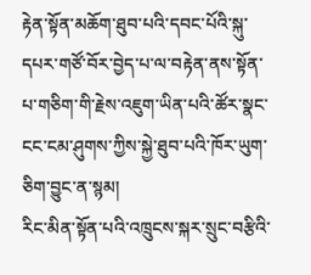རྟེན་སྟོན་མཆོག་ཐུབ་པའི་དབང་པོའི་སྐུ་དཔར་གཙོ་བོར་བྱེད་པ་ལ་བརྟེན་ནས་སྟོན་པ་གཅིག་གི་རྗེས་འཇུག་ཡིན་པའི་ཚོར་སྣང་ངང་ངམ་ཤུགས་ཀྱིས་སྐྱེ་ཐུབ་པའི་ཁོར་ཡུག་ཅིག་བྱུང་ན་སྙམ།
རིང་མིན་སྟོན་པའི་འཁྲུངས་སྐར་སྲུང་བརྩིའི་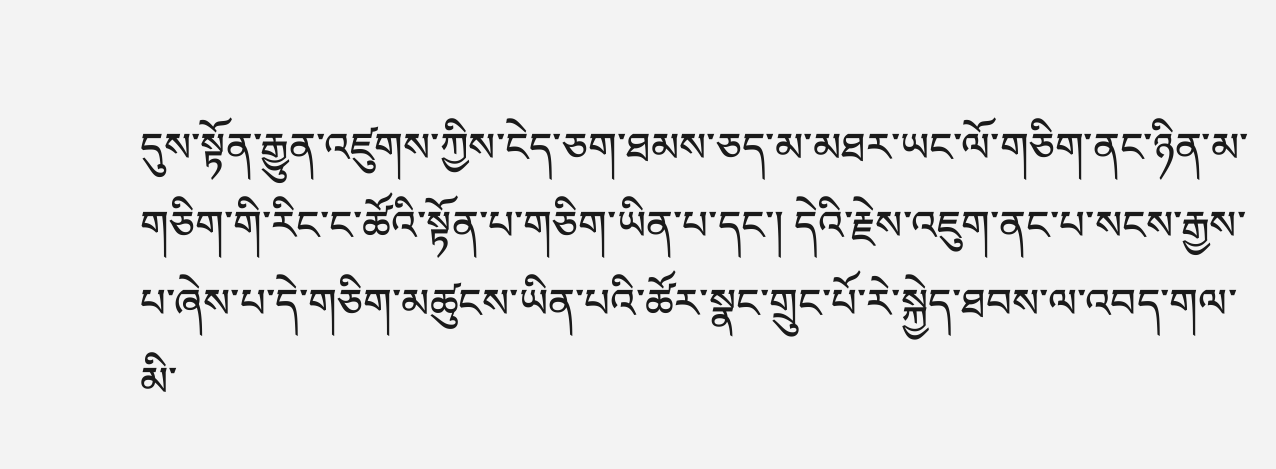དུས་སྟོན་རྒྱུན་འཛུགས་ཀྱིས་ངེད་ཅག་ཐམས་ཅད་མ་མཐར་ཡང་ལོ་གཅིག་ནང་ཉིན་མ་གཅིག་གི་རིང་ང་ཚོའི་སྟོན་པ་གཅིག་ཡིན་པ་དང་། དེའི་རྗེས་འཇུག་ནང་པ་སངས་རྒྱས་པ་ཞེས་པ་དེ་གཅིག་མཚུངས་ཡིན་པའི་ཚོར་སྣང་གྲུང་པོ་རེ་སྐྱེད་ཐབས་ལ་འབད་གལ་མི་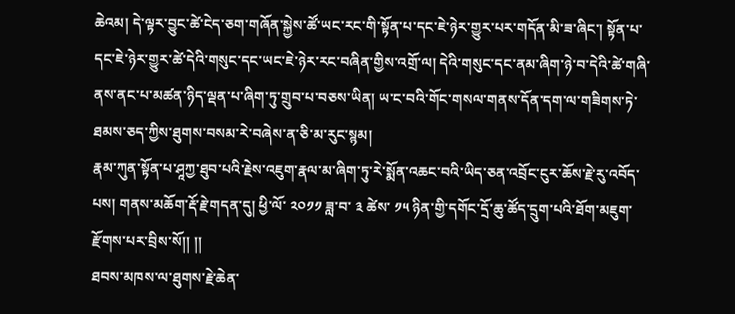ཆེའམ། དེ་ལྟར་བྱུང་ཚེ་ངེད་ཅག་གཞོན་སྐྱེས་ཚོ་ཡང་རང་གི་སྟོན་པ་དང་ཇེ་ཉེར་གྱུར་པར་གདོན་མི་ཟ་ཞིང་། སྟོན་པ་དང་ཇེ་ཉེར་གྱུར་ཚེ་དེའི་གསུང་དང་ཡང་ཇེ་ཉེར་རང་བཞིན་གྱིས་འགྲོ་ལ། དེའི་གསུང་དང་ནམ་ཞིག་ཉེ་བ་དེའི་ཚེ་གཞི་ནས་ནང་པ་མཚན་ཉིད་ལྡན་པ་ཞིག་ཏུ་གྲུབ་པ་བཅས་ཡིན། ཡ་ང་བའི་གོང་གསལ་གནས་དོན་དག་ལ་གཟིགས་ཏེ་ཐམས་ཅད་ཀྱིས་ཐུགས་བསམ་རེ་བཞེས་ན་ཅི་མ་རུང་སྙམ།
རྣམ་ཀུན་སྟོན་པ་ཤཱཀྱ་ཐུབ་པའི་རྗེས་འཇུག་རྣལ་མ་ཞིག་ཏུ་རེ་སྨོན་འཆང་བའི་ཡིད་ཅན་འབྲོང་ངུར་ཆོས་རྗེ་རུ་འབོད་པས། གནས་མཆོག་རྡོ་རྗེ་གདན་དུ། ཕྱི་ལོ་ ༢༠༡༡ ཟླ་བ་ ༣ ཚེས་ ༡༥ ཉིན་གྱི་དགོང་དྲོ་ཆུ་ཚོད་དྲུག་པའི་ཐོག་མཇུག་རྫོགས་པར་བྲིས་སོ།། །།
ཐབས་མཁས་ལ་ཐུགས་རྗེ་ཆེན་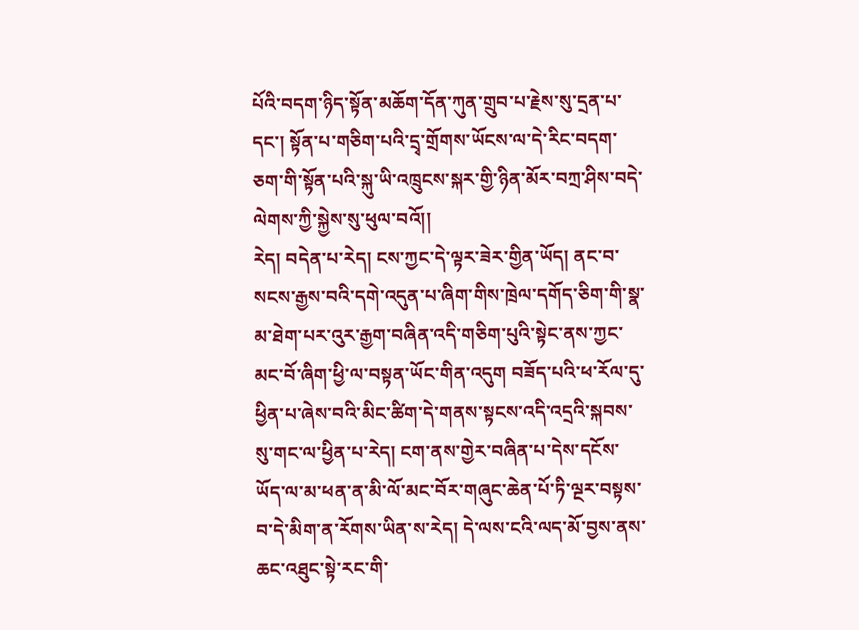པོའི་བདག་ཉིད་སྟོན་མཆོག་དོན་ཀུན་གྲུབ་པ་རྗེས་སུ་དྲན་པ་དང་། སྟོན་པ་གཅིག་པའི་དྲྭ་གྲོགས་ཡོངས་ལ་དེ་རིང་བདག་ཅག་གི་སྟོན་པའི་སྐུ་ཡི་འཁྲུངས་སྐར་གྱི་ཉིན་མོར་བཀྲ་ཤིས་བདེ་ལེགས་ཀྱི་སྐྱེས་སུ་ཕུལ་བའོ།།
རེད། བདེན་པ་རེད། ངས་ཀྱང་དེ་ལྟར་ཟེར་གྱིན་ཡོད། ནང་བ་སངས་རྒྱས་བའི་དགེ་འདུན་པ་ཞིག་གིས་ཁྲེལ་དགོད་ཅིག་གི་སྣ་མ་ཐེག་པར་འུར་རྒྱག་བཞིན་འདི་གཅིག་པུའི་སྟེང་ནས་ཀྱང་མང་བོ་ཞིག་ཕྱི་ལ་བསྟན་ཡོང་གིན་འདུག བཟོད་པའི་ཕ་རོལ་དུ་ཕྱིན་པ་ཞེས་བའི་མིང་ཚིག་དེ་གནས་སྟངས་འདི་འདྲའི་སྐབས་སུ་གང་ལ་ཕྱིན་པ་རེད། ངག་ནས་གྱེར་བཞིན་པ་དེས་དངོས་ཡོད་ལ་མ་ཕན་ན་མི་ལོ་མང་བོར་གཞུང་ཆེན་པོ་ཏི་ལྔར་བསྟས་བ་དེ་མིག་ན་རོགས་ཡིན་ས་རེད། དེ་ལས་ངའི་ལད་མོ་བྱས་ནས་ཆང་འཐུང་སྟེ་རང་གི་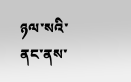ཉལ་སའི་ནང་ནས་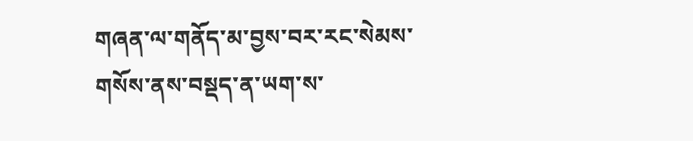གཞན་ལ་གནོད་མ་བྱས་བར་རང་སེམས་གསོས་ནས་བསྡད་ན་ཡག་ས་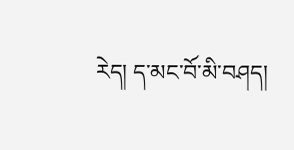རེད། ད་མང་བོ་མི་བཤད།